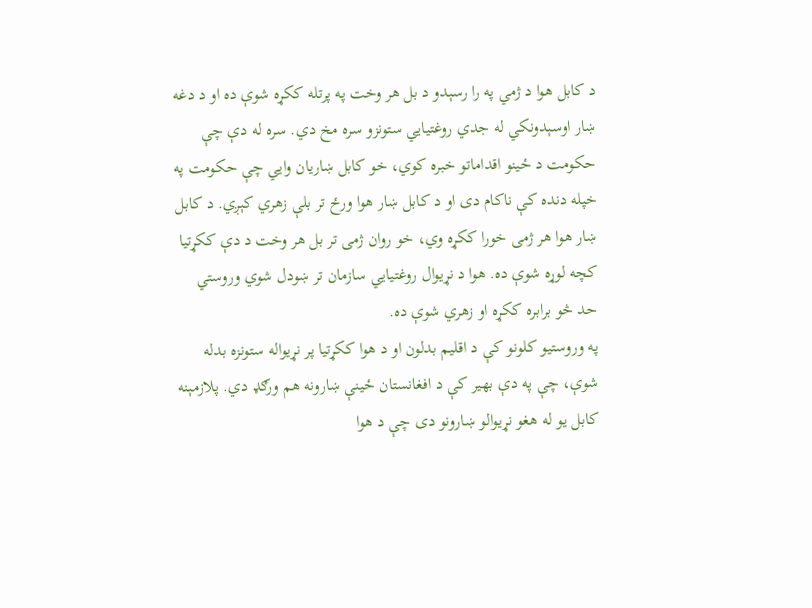د کابل هوا د ژمي په را رسېدو د بل هر وخت په پرتله ککړه شوې ده او د دغه ښار اوسېدونکي له جدي روغتیايي ستونزو سره مخ دي. سره له دې چې حکومت د ځینو اقداماتو خبره کوي، خو کابل ښاریان وایي چې حکومت په خپله دنده کې ناکام دی او د کابل ښار هوا ورځ تر بلې زهري کېږي. د کابل ښار هوا هر ژمی خورا ککړه وي، خو روان ژمی تر بل هر وخت د دې ککړتیا کچه لوړه شوې ده. هوا د نړیوال روغتیايي سازمان تر ښودل شوي وروستي حد څو برابره ککړه او زهري شوې ده.
په وروستیو کلونو کې د اقلیم بدلون او د هوا ککړتیا پر نړیواله ستونزه بدله شوې، چې په دې بهیر کې د افغانستان ځینې ښارونه هم ورګډ دي. پلازمېنه کابل یو له هغو نړیوالو ښارونو دی چې د هوا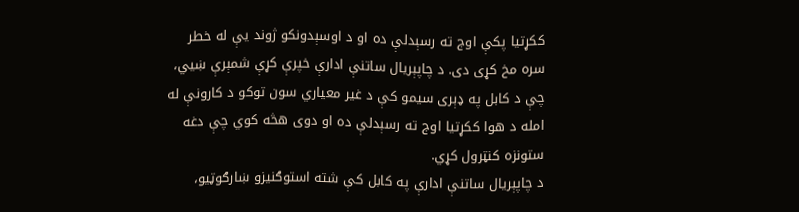ککړتیا پکې اوج ته رسېدلې ده او د اوسېدونکو ژوند یې له خطر سره مخ کړی دی. د چاپېریال ساتنې ادارې خپرې کړې شمېرې ښيي، چې د کابل په ډېری سیمو کې د غیر معیاري سون توکو د کارونې له امله د هوا ککړتیا اوج ته رسېدلې ده او دوی هڅه کوي چې دغه ستونزه کنټرول کړي.
د چاپېریال ساتنې ادارې په کابل کې شته استوګنیزو ښارګوټیو،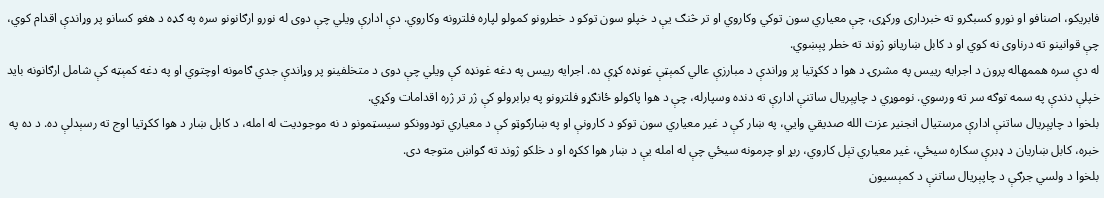فابریکو، اصنافو او نورو کسبګرو ته خبرداری ورکړی، چې معیاري سون توکي وکاروي او تر څنګ یې د خپلو سون توکو د خطرونو کمولو لپاره فلترونه وکاروي. دې ادارې ویلي چې دوی له نورو ارګانونو سره په ګډه د هغو کسانو پر وړاندې اقدام کوي، چې قوانینو ته درناوی نه کوي او د کابل ښاریانو ژوند ته خطر پېښوي.
له دې سره هممهاله پرون د اجرایه رییس په مشرۍ د هوا د ککړتیا پر وړاندې د مبارزې عالي کمېټې غونډه کړې ده. اجرایه رییس په دغه غونډه کې ویلي چې دوی د متخلفینو پر وړاندې جدي ګامونه اوچتوي او په دغه کمېټه کې شامل ارګانونه باید خپلې دندې په سمه توګه سر ته ورسوي. نوموړي د چاپېریال ساتنې ادارې ته دنده وسپارله، چې د هوا پاکولو ځانګړو فلترونو په برابرولو کې ژر تر ژره اقدامات وکړي.
بلخوا د چاپېریال ساتنې ادارې مرستیال انجنیر عزت الله صدیقي وایي، په ښار کې د غیر معیاري سون توکو د کارونې او په ښارګوټو کې د معیاري تودوونکو سیسټمونو د نه موجودیت له امله، د کابل ښار د هوا ککړتیا اوج ته رسېدلې ده. د ده په خبره، کابل ښاریان د ډبرې سکاره سیځي، غیر معیاري تېل کاروي، ربړ او چرمونه سیځي چې له امله یې د ښار هوا ککړه او د خلکو ژوند ته ګواښ متوجه دی.
بلخوا د ولسي جرګې د چاپېریال ساتنې د کمېسیون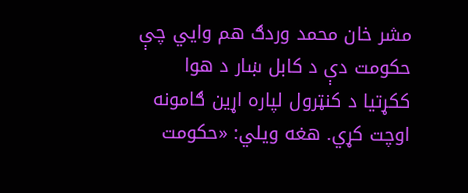مشر خان محمد وردګ هم وایي چې حکومت دې د کابل ښار د هوا ککړتیا د کنټرول لپاره اړین ګامونه اوچت کړي. هغه ویلي: «حکومت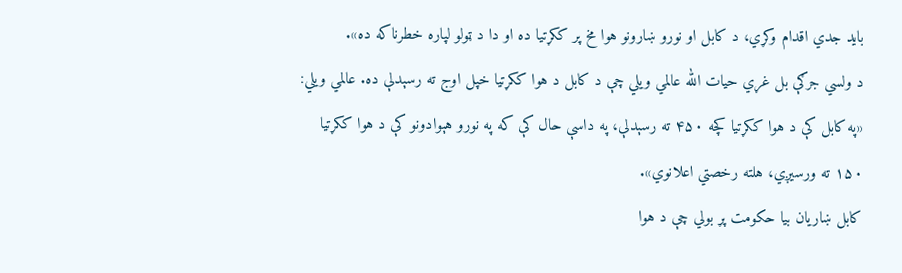باید جدي اقدام وکړي، د کابل او نورو ښارونو هوا مخ پر ککړتیا ده او دا د ټولو لپاره خطرناکه ده».
د ولسي جرګې بل غړي حیات الله عالمي ویلي چې د کابل د هوا ککړتیا خپل اوج ته رسېدلې ده. عالمي ویلي: «په کابل کې د هوا ککړتیا کچه ۴۵۰ ته رسېدلې، په داسې حال کې که په نورو هېوادونو کې د هوا ککړتیا ۱۵۰ ته ورسیږي، هلته رخصتي اعلانوي».
کابل ښاریان بیا حکومت پړ بولي چې د هوا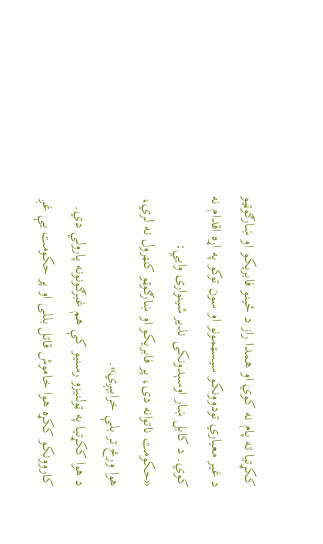ککړتیا ته پام نه کوي او همدا راز د ځینو فابریکو او ښارګوټیو د غیر معیاري تودوونکو سیسټمونو او سون توکو په اړه اقدام نه کوي. د کابل ښار اوسېدونکی نذیر شینواری وایي: «حکومت ناتوانه دی، پر فابریکو او ښارګوټو کنټرول نه لري، هوا ورځ تر بلې خرابېږي».
د هوا ککړتیا په ټولنیزو رسنیو کې هم غبرګونونه پارولي دي. کاروونکو ککړه هوا خاموش قاتل بللی او پر حکومت یې غږ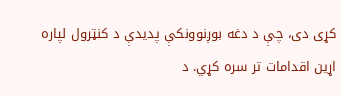کړی دی، چې د دغه بوږنوونکې پدیدې د کنټرول لپاره اړین اقدامات تر سره کړي. د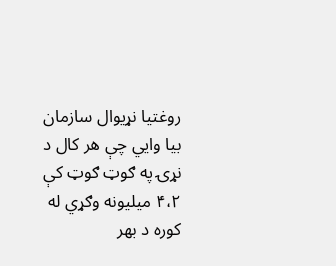روغتیا نړیوال سازمان بیا وایي چې هر کال د نړۍ په ګوټ ګوټ کې ۴،۲ میلیونه وګړي له کوره د بهر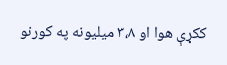ککړې هوا او ۳،۸ میلیونه په کورنو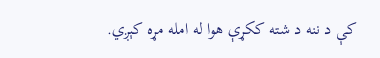کې د ننه د شته ککړې هوا له امله مړه کېږي.